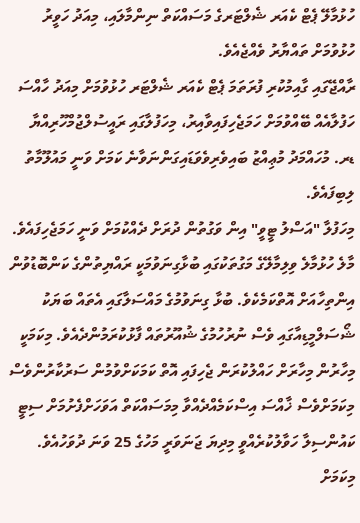ހުޅުމާލޭ ޕެޓް ކެއަރ ޝެލްޓަރގެ މަސައްކަތް ނިންމާލައި، މިއަދު ހަވީރު ހުޅުވުމަށް ތައްޔާރު ވެއްޖެއެވެ.
ރާއްޖޭގައި ގާއިމުކުރި ފުރަތަމަ ޕެޓް ކެއަރ ޝެލްޓަރ ހުޅުވުމަށް މިއަދު ހާއްސަ ހަފުލާއެއް ބޭއްވުމަށް ހަމަޖެހިފައިވާއިރު، މިހަފުލާގައި ރައީސުލްޖުމްހޫރިއްޔާ ޑރ. މުހައްމަދު މުޢިއްޒު ބައިވެރިވެވަޑައިގަންނަވާނެ ކަމަށް ވަނީ މައުލޫމާތު ލިބިފައެވެ.
މިހަފުލާ "އަސްލު ޓީވީ" އިން ވަގުތުން ދުރަށް ދެއްކުމަށް ވަނީ ހަމަޖެހިފައެވެ.
މާލެ ހުޅުމާލެ ވިލިމާލޭގެ މަގުތަކުގައި ބުޅާގިނަވުމަކީ ރައްޔިތުންގެ ކަންބޮޑުވުން އިންތިހާއަށް އޮތްކަމެކެވެ. ބުޅާ ގިނަވުމުގެ މައްސަލާގައި އެތައް ބަޔަކު ޝޯސަލްމީޑިއާގައި ވެސް ނުރުހުމުގެ ޝުއޫރުތައް ފާޅުކުރަމުންދެއެވެ. މިކަމަކީ މިހާރުން މިހާރަށް ހައްލުކުރަން ޖެހިފައި އޮތް ކަމަކަށްވުމުން ސަރުކާރުންވެސް މިކަމަށްވެސް ޚާއްސަ އިސްކަމެއްދެއްވާ މިމަސައްކަތް އަވަހަށްފެށުމަށް ސިޓީ ކައުންސިލާ ހަވާލުކުރެއްވީ މިދިޔަ ޖަނަވަރީ މަހުގެ 25 ވަނަ ދުވަހުއެވެ.
މިކަމަށް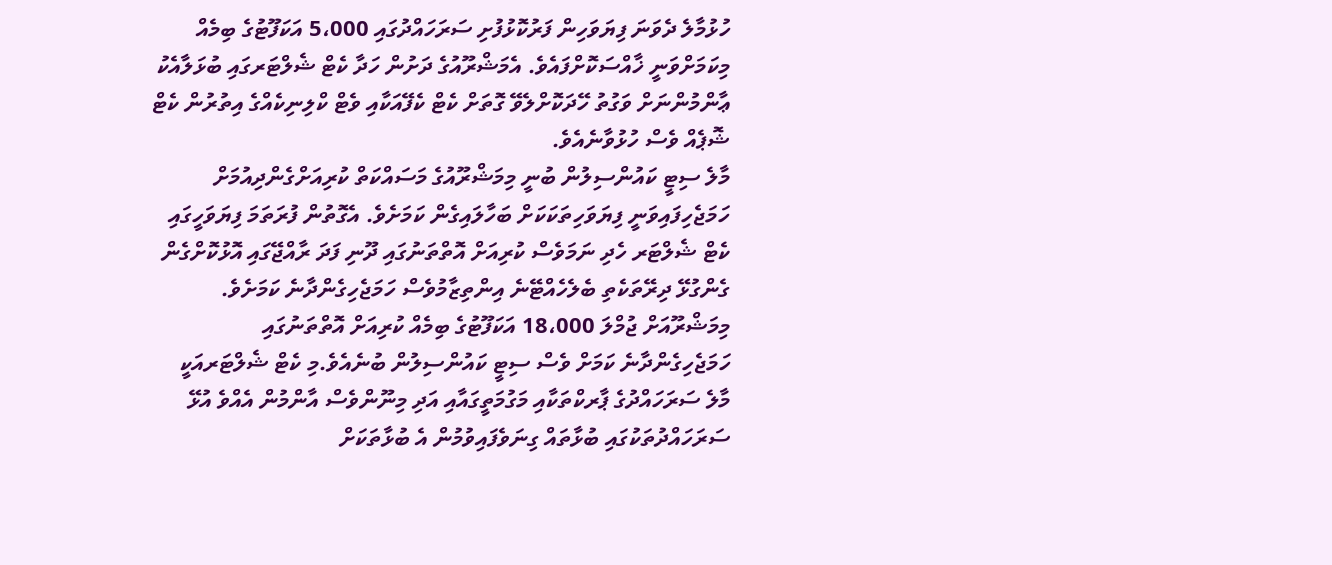ހުޅުމާލެ ދެވަނަ ފިޔަވަހިން ފަރުކޮޅުފުށި ސަރަހައްދުގައި 5،000 އަކަފޫޓުގެ ބިމެއް މިކަމަށްވަނީ ޚާއްސަކޮށްފައެވެ. އެމަޝްރޫއުގެ ދަށުން ހަދާ ކެޓް ޝެލްޓަރގައި ބުޅަލާއެކު ޢާންމުންނަށް ވަގުތު ހޭދަކޮށްލެވޭ ގޮތަށް ކެޓް ކެފޭއަކާއި ވެޓް ކްލިނިކެއްގެ އިތުރުން ކެޓް ޝޮޕެއް ވެސް ހުޅުވާނެއެވެ.
މާލެ ސިޓީ ކައުންސިލުން ބުނީ މިމަޝްރޫއުގެ މަސައްކަތް ކުރިއަށްގެންދިއުމަށް ހަމަޖެހިފައިވަނީ ފިޔަވަހިތަކަކަށް ބަހާލައިގެން ކަމަށެވެ. އެގޮތުން ފުރަތަމަ ފިޔަވަހީގައި ކެޓް ޝެލްޓަރ ހެދި ނަމަވެސް ކުރިއަށް އޮތްތަނުގައި ދޫނި ފަދަ ރާއްޖޭގައި އޮޅުކޮށްގެން ގެންގުޅޭ ދިރޭތަކެތި ބެލެހެއްޓޭނެ އިންތިޒާމުވެސް ހަމަޖެހިގެންދާނެ ކަމަށެވެ.
މިމަޝްރޫއަށް ޖުމްލަ 18،000 އަކަފޫޓުގެ ބިމެއް ކުރިއަށް އޮތްތަނުގައި ހަމަޖެހިގެންދާނެ ކަމަށް ވެސް ސިޓީ ކައުންސިލުން ބުނެއެވެ.މި ކެޓް ޝެލްޓަރއަކީ މާލެ ސަރަހައްދުގެ ޕާރކްތަކާއި މަގުމަތީގައާއި އަދި މިނޫންވެސް އާންމުން އެއްވެ އުޅޭ ސަރަހައްދުތަކުގައި ބުޅާތައް ގިނަވެފައިވުމުން އެ ބުޅާތަކަށް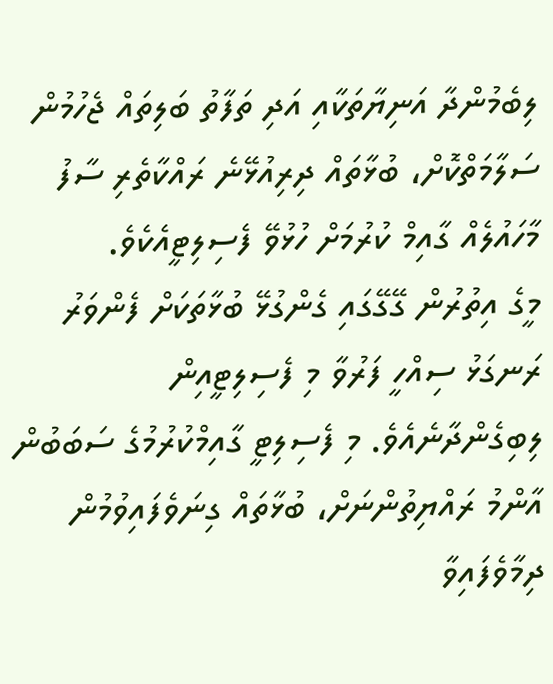ލިބެމުންދާ އަނިޔާތަކާއި އަދި ތަފާތު ބަލިތައް ޖެހުމުން ސަލާމަތްކޮށް، ބުޅާތައް ދިރިއުޅޭނެ ރައްކާތެރި ސާފު މާހައުލެއް ގާއިމް ކުރުމަށް ހުޅުވޭ ފެސިލިޓީއެކެވެ.
މީގެ އިތުރުން ގޭގޭގައި ގެންގުޅޭ ބުޅާތަކަށް ފެންވަރު ރަނގަޅު ސިއްހީ ފަރުވާ މި ފެސިލިޓީއިން ލިބިގެންދާނެއެވެ. މި ފެސިލިޓީ ގާއިމްކުރުމުގެ ސަބަބުން އާންމު ރައްޔިތުންނަށް، ބުޅާތައް ގިނަވެފައިވުމުން ދިމާވެފައިވާ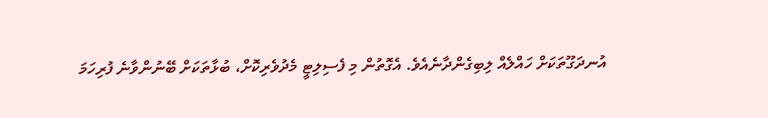އުނދަގޫތަކަށް ހައްލެއް ލިބިގެންދާނެއެވެ. އެގޮތުން މި ފެސިލިޓީ މެދުވެރިކޮށް، ބުޅާތަކަށް ބޭނުންވާނެ ފުރިހަމަ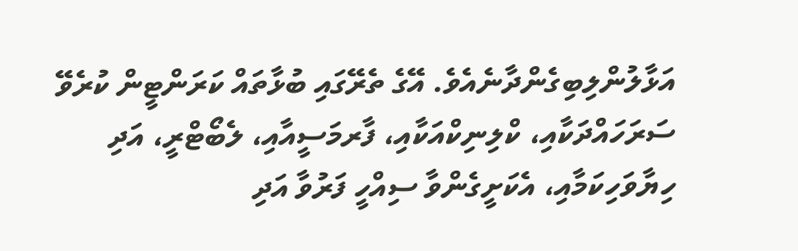އަޅާލުންލިބިގެންދާނެއެވެ. އޭގެ ތެރޭގައި ބުޅާތައް ކަރަންޓީން ކުރެވޭ ސަރަހައްދަކާއި، ކްލިނިކްއަކާއި، ފާރމަސީއާއި، ލެބޯޓްރީ، އަދި ހިޔާވަހިކަމާއި، އެކަށީގެންވާ ސިއްހީ ފަރުވާ އަދި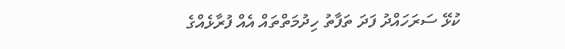ކުޅޭ ސަރަހައްދު ފަދަ ތަފާތު ހިދުމަތްތައް އެއް ފުރާޅެއްގެ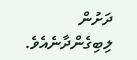ދަށުން ލިބިގެންދާނެއެވެ.